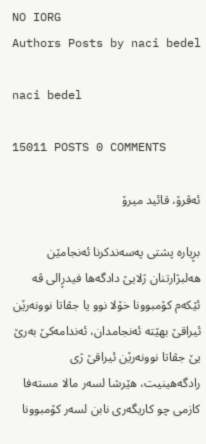NO IORG
Authors Posts by naci bedel

naci bedel

15011 POSTS 0 COMMENTS

ئه‌ڤرۆ، قائید میرۆ

بڕیاره‌ پشتی په‌سه‌ندكرنا ئه‌نجامێن هه‌لبژارتنان ژلایێ دادگه‌ها فیدڕالی ڤه‌ ئێكه‌م كۆمبوونا خۆلا نوو یا جڤاتا نوونه‌رێن ئیراقێ بهێته‌ ئه‌نجامدان، ئه‌ندامه‌كێ به‌رێ یێ جڤاتا نوونه‌رێن ئیراقێ ژی رادگه‌هینیت، هێرشا لسه‌ر مالا مسته‌فا كازمی چو كاریگه‌ری نابن لسه‌ر كۆمبوونا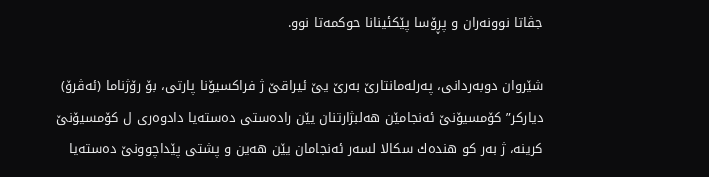جڤاتا نوونه‌ران و پڕۆسا پێكئینانا حوكمه‌تا نوو.

شێروان دوبه‌ردانی، په‌رله‌مانتارێ به‌رێ یێ ئیراقێ ژ فراكسیۆنا پارتی، بۆ رۆژناما (ئه‌ڤرۆ) دیاركر” كۆمسیۆنێ ئه‌نجامێن هه‌لبژارتنان یێن راده‌ستی ده‌سته‌یا دادوه‌ری ل كۆمسیۆنێ كرینه‌، ژ به‌ر كو هنده‌ك سكالا لسه‌ر ئه‌نجامان یێن هه‌ین و پشتی پێداچوونێ ده‌سته‌یا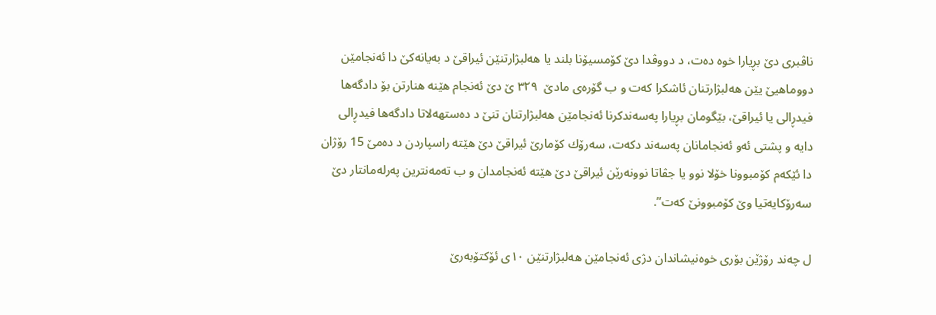ناڤبری دێ بڕیارا خوه‌ ده‌ت، د دووڤدا دێ كۆمسیۆنا بلند یا هه‌لبژارتنێن ئیراقێ د به‌یانه‌كێ دا ئه‌نجامێن دووماهیێ یێن هه‌لبژارتنان ئاشكرا كه‌ت و ب گۆره‌ی مادێ  ٣٢٩ ێ دێ ئه‌نجام هێنه‌ هنارتن بۆ دادگه‌ها فیدڕالی یا ئیراقێ، بێگومان بڕیارا په‌سه‌ندكرنا ئه‌نجامێن هه‌لبژارتنان تنێ د ده‌ستهه‌لاتا دادگه‌ها فیدڕالی دایه‌ و پشتی ئه‌و ئه‌نجامانان په‌سه‌ند دكه‌ت، سه‌رۆك كۆمارێ ئیراقێ دێ هێته‌ راسپاردن د ده‌مێ 15 رۆژان دا ئێكه‌م كۆمبوونا خۆلا نوو یا جڤاتا نوونه‌رێن ئیراقێ دێ هێته‌ ئه‌نجامدان و ب ته‌مه‌نترین په‌رله‌مانتار دێ سه‌رۆكایه‌تیا وێ كۆمبوونێ كه‌ت”.

ل چه‌ند رۆژێن بۆری خوه‌نیشاندان دژی ئه‌نجامێن هه‌لبژارتنێن ١٠ی ئۆكتۆبه‌رێ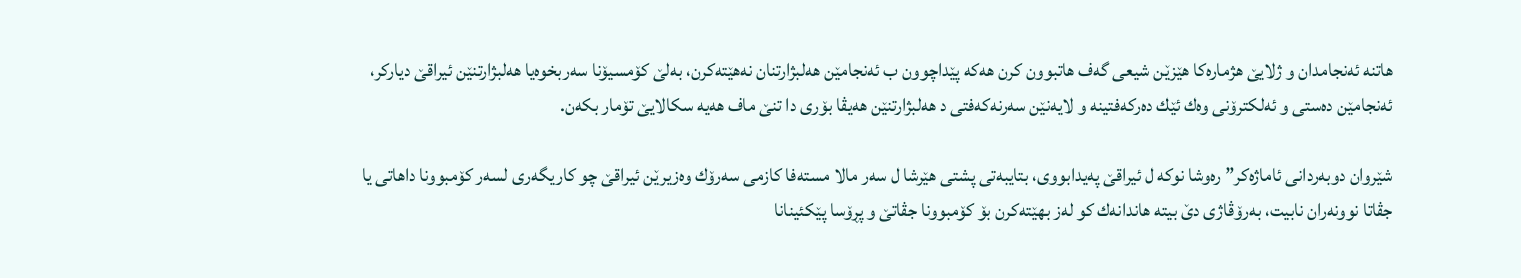هاتنه‌ ئه‌نجامدان و ژلایێ هژماره‌كا هێزێن شیعی گه‌ف هاتبوون كرن هه‌كه‌ پێداچوون ب ئه‌نجامێن هه‌لبژارتنان نه‌هێته‌كرن، به‌لێ كۆمسیۆنا سه‌ربخوه‌یا هه‌لبژارتنێن ئیراقێ دیاركر، ئه‌نجامێن ده‌ستی و ئه‌لكترۆنی وه‌ك ئێك ده‌ركه‌فتینه‌ و لایه‌نێن سه‌رنه‌كه‌فتی د هه‌لبژارتنێن هه‌یڤا بۆری دا تنێ ماف هه‌یه‌ سكالایێ تۆمار بكه‌ن.

شێروان دوبه‌ردانی ئاماژه‌كر” ره‌وشا نوكه‌ ل ئیراقێ په‌یدابووی، بتایبه‌تی پشتی هێرشا ل سه‌ر مالا مسته‌فا كازمی سه‌رۆك وه‌زیرێن ئیراقێ چو كاریگه‌ری لسه‌ر كۆمبوونا داهاتی یا جڤاتا نوونه‌ران نابیت، به‌رۆڤاژی دێ بیته‌ هاندانه‌ك كو له‌ز بهێته‌كرن بۆ كۆمبوونا جڤاتێ و پڕۆسا پێكئینانا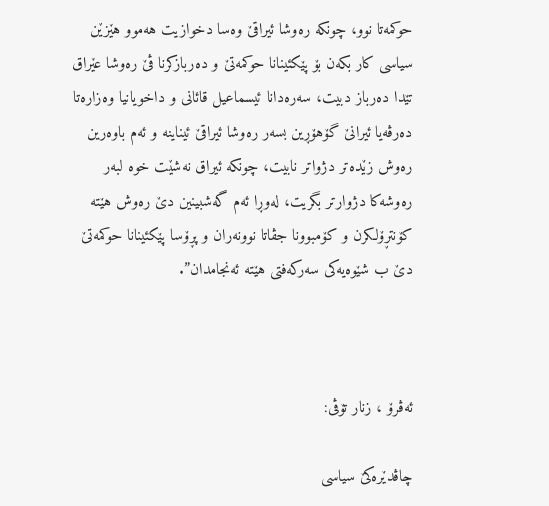حوكمه‌تا نوو، چونكه‌ ره‌وشا ئیراقێ وه‌سا دخوازیت هه‌موو هێزێن سیاسی كار بكه‌ن بۆ پێكئینانا حوكمه‌تێ و ده‌ربازكرنا ڤێ ره‌وشا عێراق تێدا ده‌رباز دبیت، سه‌ره‌دانا ئیسماعیل قائانی و داخویانیا وه‌زاره‌تا ده‌رڤه‌یا ئیرانێ گۆهۆڕین بسه‌ر ره‌وشا ئیراقێ ئیناینه‌ و ئه‌م باوه‌رین ره‌وش زێده‌تر دژواتر نابیت، چونكه‌ ئیراق نه‌شێت خوه‌ لبه‌ر ره‌وشه‌كا دژوارتر بگریت، له‌وڕا ئه‌م گه‌شبینین دێ ره‌وش هێته‌ كۆنتڕۆلكرن و كۆمبوونا جڤاتا نوونه‌ران و پڕۆسا پێكئینانا حوكمه‌تێ دێ ب شێوه‌یه‌كی سه‌ركه‌فتی هێته‌ ئه‌نجامدان”.



ئه‌ڤرۆ ، زنار تۆڤی:

چاڤدێره‌كێ سیاسی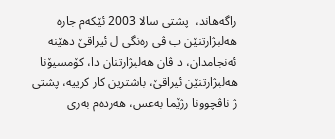راگه‌هاند،  پشتی سالا 2003 ئێكه‌م جاره‌ هه‌لبژارتنێن ب ڤی ره‌نگی ل ئیراقێ دهێنه‌ ئه‌نجامدان، د ڤان هه‌لبژارتنان دا، كۆمسیۆنا هه‌لبژارتنێن ئیراقێ، باشترین كار كرییه‌، پشتی ژ ناڤچوونا رژێما به‌عس، هه‌رده‌م به‌ری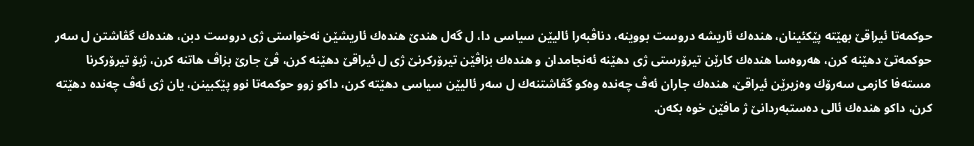حوكمه‌تا ئیراقێ بهێته‌ پێكئینان، هنده‌ك ئاریشه‌ دروست بووینه‌، دناڤبه‌را ئالیێن سیاسی دا، ل گه‌ل هندێ‌ هنده‌ك ئاریشێن نه‌خواستی ژی دروست دبن، هنده‌ك گڤاشتن ل سه‌ر حوكمه‌تێ‌ دهێنه‌ كرن، هه‌روه‌سا هنده‌ك كارێن تیرۆرستی ژی دهێنه‌ ئه‌نجامدان و هنده‌ك بزاڤێن تیرۆركرنێ‌ ژی ل ئیراقێ دهێنه‌ كرن، ڤێ‌ جارێ‌ بزاڤ هاتنه‌ كرن، ژبۆ تیرۆركرنا مسته‌فا كازمی سه‌رۆك وه‌زیرێن ئیراقێ، هنده‌ك جاران ئه‌ڤ چه‌نده‌ وه‌كو گڤاشتنه‌ك ل سه‌ر ئالیێن سیاسی دهێته‌ كرن، داكو زوو حوكمه‌تا نوو پێكبینن، یان ژی ئه‌ڤ چه‌نده‌ دهێته‌ كرن، داكو هنده‌ك ئالی ده‌ستبه‌ردانێ‌ ژ مافێن خوه‌ بكه‌ن.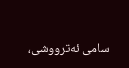سامی ئه‌ترووشی،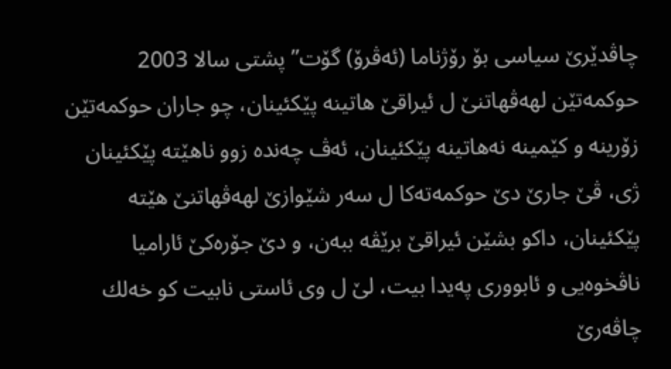چاڤدێرێ سیاسی بۆ رۆژناما (ئه‌ڤرۆ) گۆت” پشتی سالا 2003 حوكمه‌تێن لهه‌ڤهاتنێ‌ ل ئیراقێ هاتینه‌ پێكئینان، چو جاران حوكمه‌تێن زۆرینه‌ و كێمینه‌ نه‌هاتینه‌ پێكئینان، ئه‌ڤ چه‌نده‌ زوو ناهێته‌ پێكئینان ژی، ڤێ‌ جارێ‌ دێ‌ حوكمه‌ته‌كا ل سه‌ر شێوازێ‌ لهه‌ڤهاتنێ‌ هێته‌ پێكئینان، داكو بشێن ئیراقێ برێڤه‌ ببه‌ن، و دێ‌ جۆره‌كێ‌ ئارامیا ناڤخوه‌یی و ئابووری په‌یدا بیت، لێ‌ ل وی ئاستی نابیت كو خه‌لك چاڤه‌رێ‌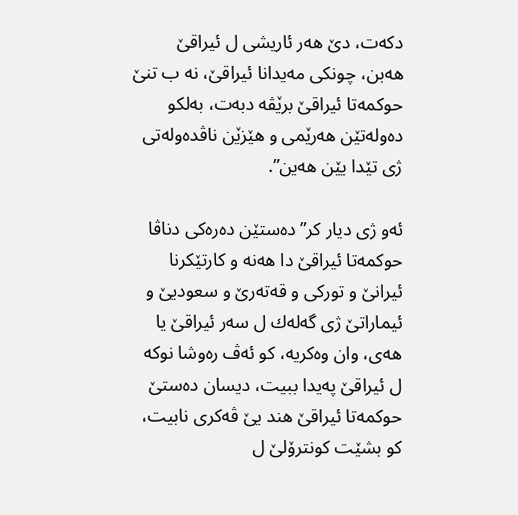دكه‌ت، دێ‌ هه‌ر ئاریشی ل ئیراقێ هه‌بن، چونكی مه‌یدانا ئیراقێ، نه‌ ب تنێ‌ حوكمه‌تا ئیراقێ برێڤه‌ دبه‌ت، به‌لكو ده‌وله‌تێن هه‌رێمی و هێزێن ناڤده‌وله‌تی ژی تێدا یێن هه‌ین”.

ئه‌و ژی دیار كر” ده‌ستێن ده‌ره‌كی دناڤا حوكمه‌تا ئیراقێ دا هه‌نه‌ و كارتێكرنا ئیرانێ‌ و توركی و قه‌ته‌رێ‌ و سعودیێ و ئیماراتێ‌ ژی گه‌له‌ك ل سه‌ر ئیراقێ یا هه‌ی، وان وه‌كریه‌، كو ئه‌ڤ ره‌وشا نوكه‌ ل ئیراقێ په‌یدا ببیت، دیسان ده‌ستێ‌ حوكمه‌تا ئیراقێ هند یێ‌ ڤه‌كری نابیت، كو بشێت كونترۆلێ‌ ل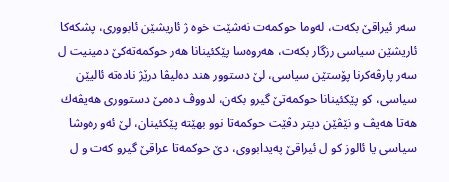سه‌ر ئیراقێ بكه‌ت، له‌وما حوكمه‌ت نه‌شێت خوه‌ ژ ئاریشێن ئابووری، پشكه‌كا ئاریشێن سیاسی رزگار بكه‌ت، هه‌روه‌سا پێكئینانا هه‌ر حوكمه‌ته‌كێ‌ دمینیت ل سه‌ر پارڤه‌كرنا پۆستێن سیاسی، لێ‌ دستوور هند ده‌لیڤا درێژ ناده‌ته‌ ئالیێن سیاسی، كو پێكئینانا حوكمه‌تێ‌ گیرو بكه‌ن، لدووڤ ده‌مێ‌ دستووری هه‌یڤه‌ك هه‌تا هه‌یڤ و نێڤێن دیتر دڤێت حوكمه‌تا نوو بهێته‌ پێكئینان، لێ‌ ئه‌و ره‌وشا سیاسی یا ئالوز كو ل ئیراقێ په‌یدابووی، دێ‌ حوكمه‌تا عراقێ‌ گیرو كه‌ت و ل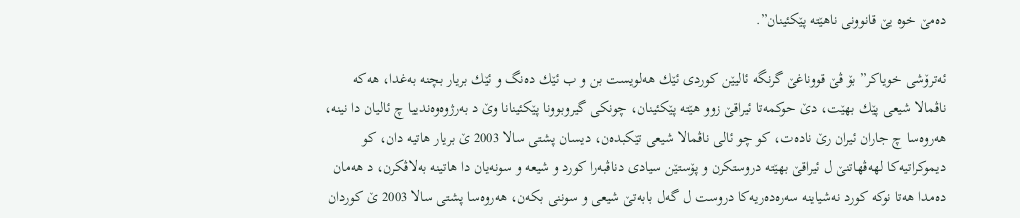ده‌مێ‌ خوه‌ یێ‌ قانوونی ناهێته‌ پێكئینان”.

ئه‌ترۆشی خویاكر” بۆ ڤێ‌ قووناغێ‌ گرنگه‌ ئالیێن كوردی ئێك هه‌لویست بن و ب ئێك ده‌نگ و ئێك بریار بچنه‌ به‌غدا، هه‌كه‌ ناڤمالا شیعی پێك بهێت، دێ‌ حوكمه‌تا ئیراقێ زوو هێته‌ پێكئینان، چونكی گیروبوونا پێكئینانا وێ د به‌رژوه‌وه‌ندییا چ ئالیان دا نینه‌، هه‌روه‌سا چ جاران ئیران رێ‌ ناده‌ت، كو چو ئالی ناڤمالا شیعی تێكبده‌ن، دیسان پشتی سالا 2003 ێ‌ بریار هاتیه‌ دان، كو دیموكراتیه‌كا لهه‌ڤهاتنێ‌ ل ئیراقێ بهێته‌ دروستكرن و پۆستێن سیادی دناڤبه‌را كورد و شیعه‌ و سونه‌یان دا هاتینه‌ به‌لاڤكرن، د هه‌مان ده‌مدا هه‌تا نوكه‌ كورد نه‌شیاینه‌ سه‌ره‌ده‌ریه‌كا دروست ل گه‌ل بابه‌تێ‌ شیعی و سوننی بكه‌ن، هه‌روه‌سا پشتی سالا 2003 ێ‌ كوردان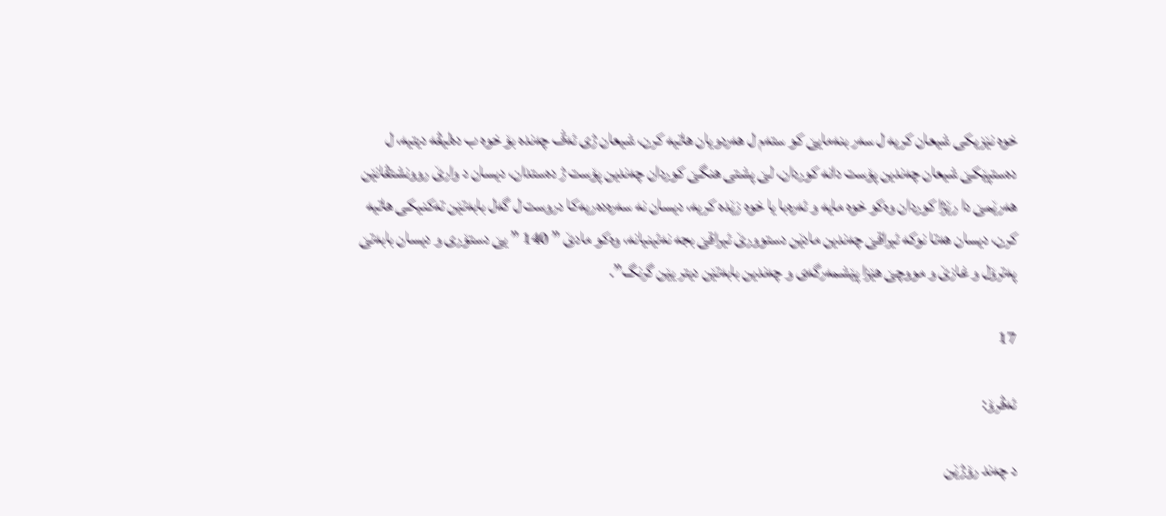خوه‌ نێزیكی شیعان كریه‌ ل سه‌ر بنه‌مایێ‌ كو سته‌م ل هه‌ردویان هاتیه‌ كرن، شیعان ژی ئه‌ڤ چه‌نده‌ بۆ خوه‌ ب ده‌لیڤه‌ دیتیه‌، ل ده‌ستپێكێ‌ شیعان چه‌ندین پۆست دانه‌ كوردان، لێ‌ پشتی هنگێ‌ كوردان چه‌ندین پۆست ژ ده‌ستدان، دیسان د وارێ‌ روونشتڤانێن هه‌رێمێ‌ دا رێژا كوردان وه‌كو خوه‌ مایه‌ و ئه‌ره‌با یا خوه‌ زێده‌ كریه‌، دیسان نه‌ سه‌ره‌ده‌ریه‌كا دروست ل گه‌ل بابه‌تێن ته‌كنیكی هاتیه‌ كرن، دیسان هه‌تا نوكه‌ ئیراقێ چه‌ندین مادێن دستوورێ‌ ئیراقێ بجه نه‌ئینیانه‌، وه‌كو مادێ‌ ” 140 ” یێ‌ دستۆری و دیسان بابه‌تێ‌ په‌ترۆل و غازێ‌ و مووچێ‌ هێزا پێشمه‌رگه‌ی و چه‌ندین بابه‌تێن دیتر یێن گرنگ”.

17

ئه‌ڤرۆ:

د چه‌ند رۆژێن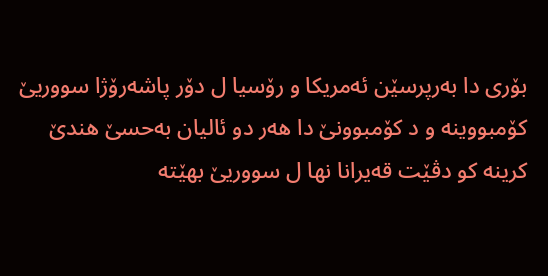بۆری دا به‌رپرسێن ئه‌مریكا و رۆسیا ل دۆر پاشه‌رۆژا سووریێ كۆمبووینه‌ و د كۆمبوونێ دا هه‌ر دو ئالیان به‌حسێ هندێ كرینه‌ كو دڤێت قه‌یرانا نها ل سووریێ بهێته‌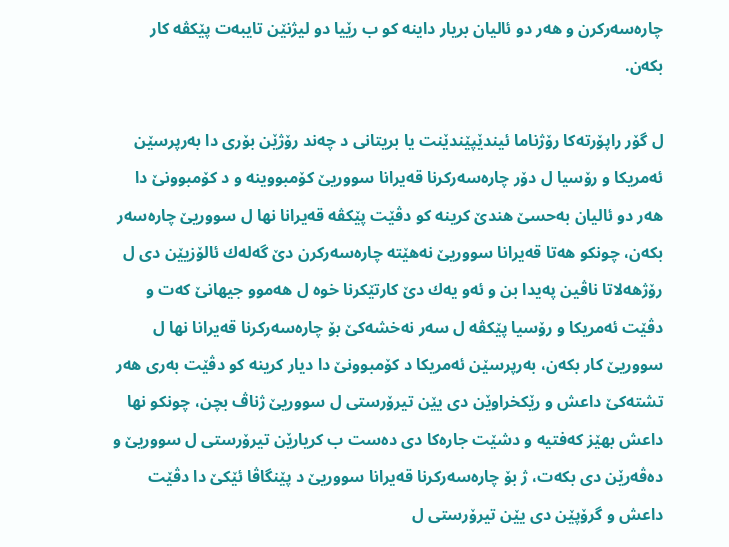چاره‌سه‌ركرن و هه‌ر دو ئالیان بریار داینه‌ كو ب رێیا دو لیژنێن تایبه‌ت پێكڤه‌ كار بكه‌ن.

ل گۆر راپۆرته‌كا رۆژناما ئیندێپێندێنت یا بریتانی د چه‌ند رۆژێن بۆری دا به‌رپرسێن ئه‌مریكا و رۆسیا ل دۆر چاره‌سه‌ركرنا قه‌یرانا سووریێ كۆمبووینه‌ و د كۆمبوونێ دا هه‌ر دو ئالیان به‌حسێ هندێ كرینه‌ كو دڤێت پێكڤه‌ قه‌یرانا نها ل سووریێ چاره‌سه‌ر بكه‌ن، چونكو هه‌تا قه‌یرانا سووریێ نه‌هێته‌ چاره‌سه‌ركرن دێ گه‌له‌ك ئالۆزیێن دی ل رۆژهه‌لاتا ناڤین په‌یدا بن و ئه‌و یه‌ك دێ كارتێكرنا خوه‌ ل هه‌موو جیهانێ كه‌ت و دڤێت ئه‌مریكا و رۆسیا پێكڤه‌ ل سه‌ر نه‌خشه‌كێ بۆ چاره‌سه‌ركرنا قه‌یرانا نها ل سووریێ كار بكه‌ن، به‌رپرسێن ئه‌مریكا د كۆمبوونێ دا دیار كرینه‌ كو دڤێت به‌ری هه‌ر تشته‌كێ داعش و رێكخراوێن دی یێن تیرۆرستی ل سووریێ ژناڤ بچن، چونكو نها داعش بهێز كه‌فتیه‌ و دشێت جاره‌كا دی ده‌ست ب كریارێن تیرۆرستی ل سووریێ و ده‌ڤه‌رێن دی بكه‌ت، ژ بۆ چاره‌سه‌ركرنا قه‌یرانا سووریێ د پێنگاڤا ئێكێ دا دڤێت داعش و گرۆپێن دی یێن تیرۆرستی ل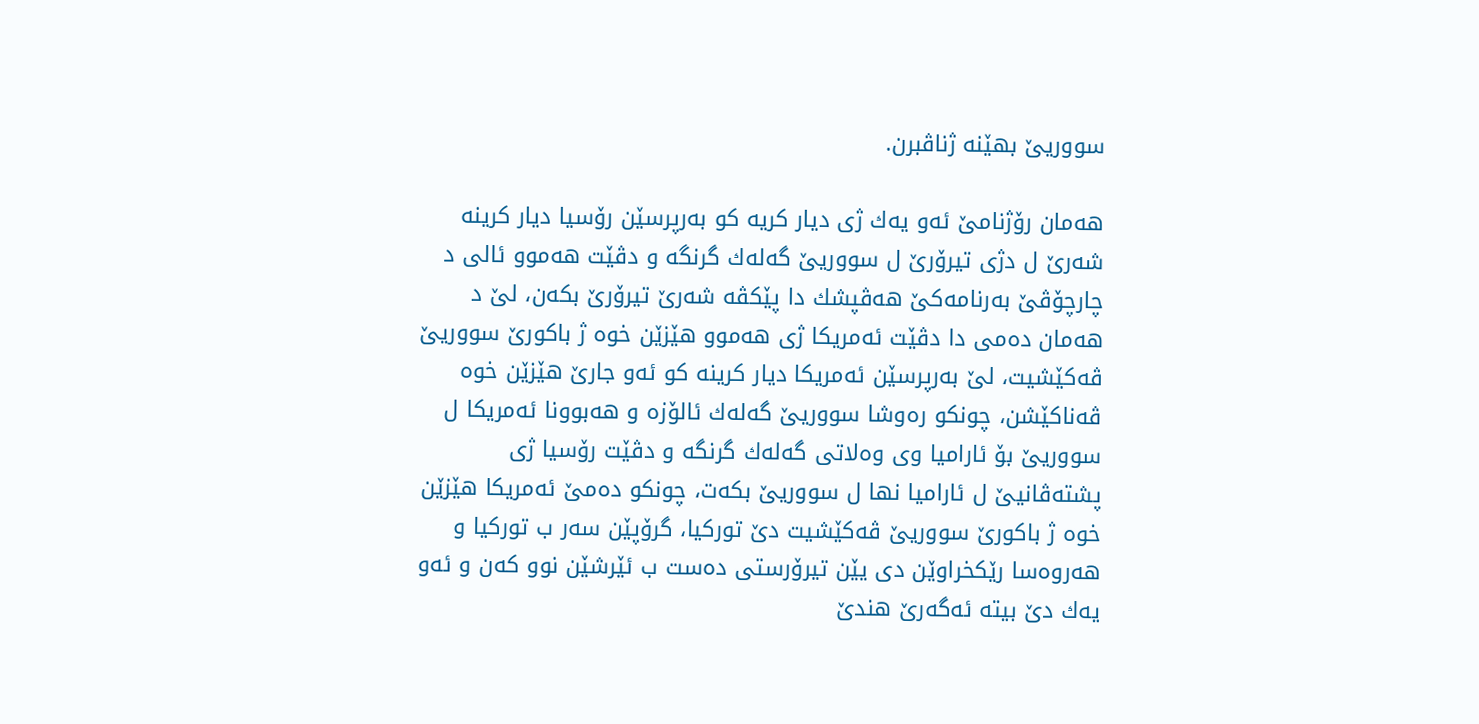سووریێ بهێنه‌ ژناڤبرن.

هه‌مان رۆژنامێ ئه‌و یه‌ك ژی دیار كریه‌ كو به‌رپرسێن رۆسیا دیار كرینه‌ شه‌رێ ل دژی تیرۆرێ ل سووریێ گه‌له‌ك گرنگه‌ و دڤێت هه‌موو ئالی د چارچۆڤێ به‌رنامه‌كێ هه‌ڤپشك دا پێكڤه‌ شه‌رێ تیرۆرێ بكه‌ن، لێ د هه‌مان ده‌می دا دڤێت ئه‌مریكا ژی هه‌موو هێزێن خوه‌ ژ باكورێ سووریێ ڤه‌كێشیت، لێ به‌رپرسێن ئه‌مریكا دیار كرینه‌ كو ئه‌و جارێ هێزێن خوه‌ ڤه‌ناكێشن، چونكو ره‌وشا سووریێ گه‌له‌ك ئالۆزه‌ و هه‌بوونا ئه‌مریكا ل سووریێ بۆ ئارامیا وی وه‌لاتی گه‌له‌ك گرنگه‌ و دڤێت رۆسیا ژی پشته‌ڤانیێ ل ئارامیا نها ل سووریێ بكه‌ت، چونكو ده‌مێ ئه‌مریكا هێزێن خوه‌ ژ باكورێ سووریێ ڤه‌كێشیت دێ توركیا، گرۆپێن سه‌ر ب توركیا و هه‌روه‌سا رێكخراوێن دی یێن تیرۆرستی ده‌ست ب ئێرشێن نوو كه‌ن و ئه‌و یه‌ك دێ بیته‌ ئه‌گه‌رێ هندێ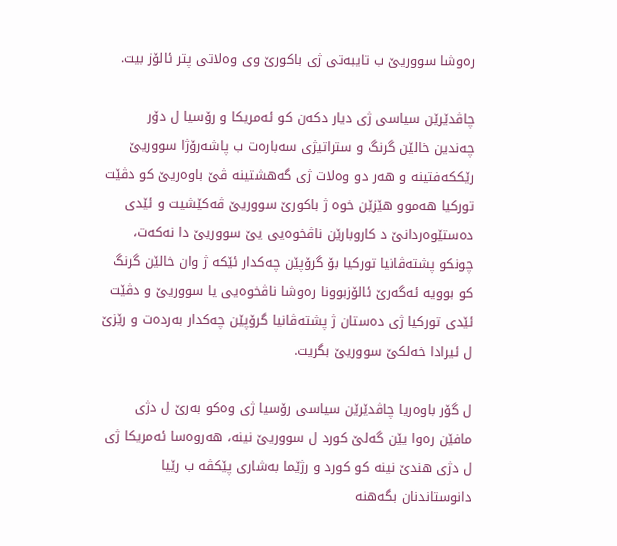ره‌وشا سووریێ ب تایبه‌تی ژی باكورێ وی وه‌لاتی پتر ئالۆز بیت.

چاڤدێرێن سیاسی ژی دیار دكه‌ن كو ئه‌مریكا و رۆسیا ل دۆر چه‌ندین خالێن گرنگ و ستراتیژی سه‌باره‌ت ب پاشه‌رۆژا سووریێ رێككه‌فتینه‌ و هه‌ر دو وه‌لات ژی گه‌هشتینه‌ ڤێ باوه‌ریێ كو دڤێت توركیا هه‌موو هێزێن خوه‌ ژ باكورێ سووریێ ڤه‌كێشیت و ئێدی ده‌ستێوه‌ردانێ د كاروبارێن ناڤخوه‌یی یێ سووریێ دا نه‌كه‌ت، چونكو پشته‌ڤانیا توركیا بۆ گرۆپێن چه‌كدار ئێكه‌ ژ وان خالێن گرنگ كو بوویه‌ ئه‌گه‌رێ ئالۆزبوونا ره‌وشا ناڤخوه‌یی یا سووریێ و دڤێت ئێدی توركیا ژی ده‌ستان ژ پشته‌ڤانیا گرۆپێن چه‌كدار به‌رده‌ت و رێزێ ل ئیرادا خه‌لكێ سووریێ بگریت.

ل گۆر باوه‌ریا چاڤدێرێن سیاسی رۆسیا ژی وه‌كو به‌رێ ل دژی مافێن ره‌وا یێن گه‌لێ كورد ل سووریێ نینه‌، هه‌روه‌سا ئه‌مریكا ژی ل دژی هندێ نینه‌ كو كورد و رژێما به‌شاری پێكڤه‌ ب رێیا دانوستاندنان بگه‌هنه‌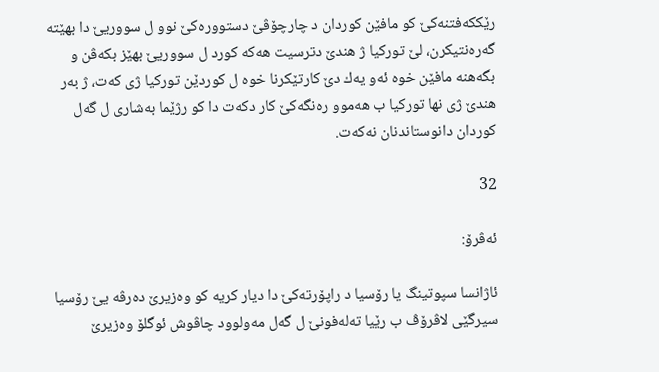رێككه‌فتنه‌كێ كو مافێن كوردان د چارچۆڤێ دستووره‌كێ نوو ل سووریێ دا بهێته‌ گه‌ره‌نتیكرن، لێ توركیا ژ هندێ دترسیت هه‌كه‌ كورد ل سووریێ بهێز بكه‌ڤن و بگه‌هنه‌ مافێن خوه‌ ئه‌و یه‌ك دێ كارتێكرنا خوه‌ ل كوردێن توركیا ژی كه‌ت، ژ به‌ر هندێ ژی نها توركیا ب هه‌موو ره‌نگه‌كێ كار دكه‌ت دا كو رژێما به‌شاری ل گه‌ل كوردان دانوستاندنان نه‌كه‌ت.

32

ئه‌ڤرۆ:

ئاژانسا سپوتینگ یا رۆسیا د راپۆرته‌كێ دا دیار كریه‌ كو وه‌زیرێ ده‌رڤه‌ یێ رۆسیا سیرگێی لاڤرۆڤ ب رێیا ته‌له‌فونێ ل گه‌ل مه‌ولوود چاڤوش ئوگلۆ وه‌زیرێ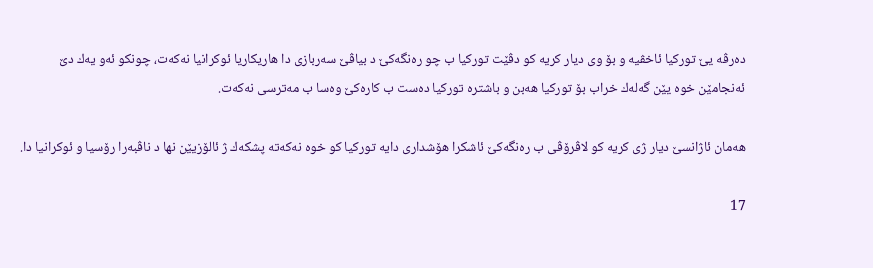ده‌رڤه‌ یێ توركیا ئاخڤیه‌ و بۆ وی دیار كریه‌ كو دڤێت توركیا ب چو ره‌نگه‌كێ د بیاڤێ سه‌ربازی دا هاریكاریا ئوكرانیا نه‌كه‌ت، چونكو ئه‌و یه‌ك دێ ئه‌نجامێن خوه‌ یێن گه‌له‌ك خراب بۆ توركیا هه‌بن و باشتره‌ توركیا ده‌ست ب كاره‌كێ وه‌سا ب مه‌ترسی نه‌كه‌ت.

هه‌مان ئاژانسێ دیار ژی كریه‌ كو لاڤرۆڤی ب ره‌نگه‌كێ ئاشكرا هۆشداری دایه‌ توركیا كو خوه‌ نه‌كه‌ته‌ پشكه‌ك ژ ئالۆزیێن نها د ناڤبه‌را رۆسیا و ئوكرانیا دا.

17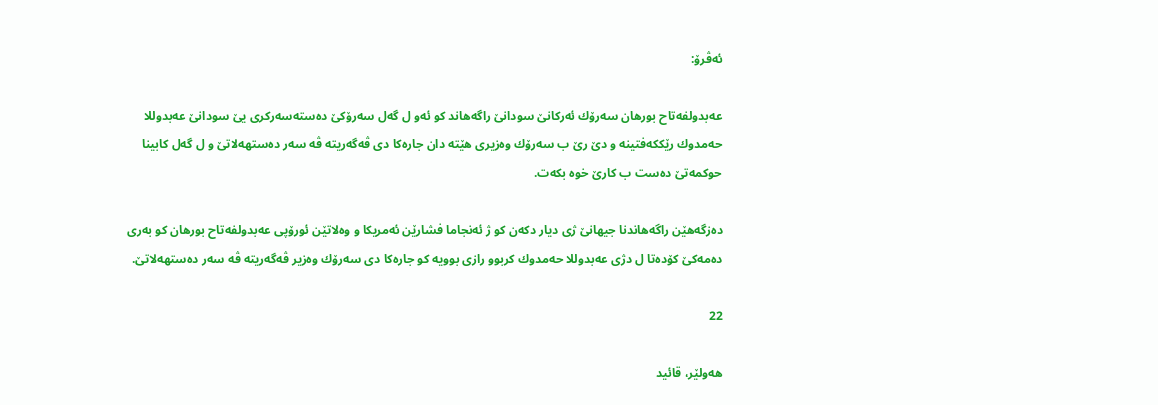ئه‌ڤرۆ:

عه‌بدولفه‌تاح بورهان سه‌رۆك ئه‌ركانێ سودانێ راگه‌هاند كو ئه‌و ل گه‌ل سه‌رۆكێ ده‌سته‌سه‌ركری یێ سودانێ عه‌بدوللا حه‌مدوك رێككه‌فتینه‌ و دێ رێ ب سه‌رۆك وه‌زیری هێته‌ دان جاره‌كا دی ڤه‌گه‌ریته‌ ڤه‌ سه‌ر ده‌ستهه‌لاتێ و ل گه‌ل كابینا حوكمه‌تێ ده‌ست ب كارێ خوه‌ بكه‌ت.

ده‌زگه‌هێن راگه‌هاندنا جیهانێ ژی دیار دكه‌ن كو ژ ئه‌نجاما فشارێن ئه‌مریكا و وه‌لاتێن ئورۆپی عه‌بدولفه‌تاح بورهان كو به‌ری ده‌مه‌كێ كۆده‌تا ل دژی عه‌بدوللا حه‌مدوك كربوو رازی بوویه‌ كو جاره‌كا دی سه‌رۆك وه‌زیر ڤه‌گه‌ریته‌ ڤه‌ سه‌ر ده‌ستهه‌لاتێ.

22

هه‌ولێر، قائید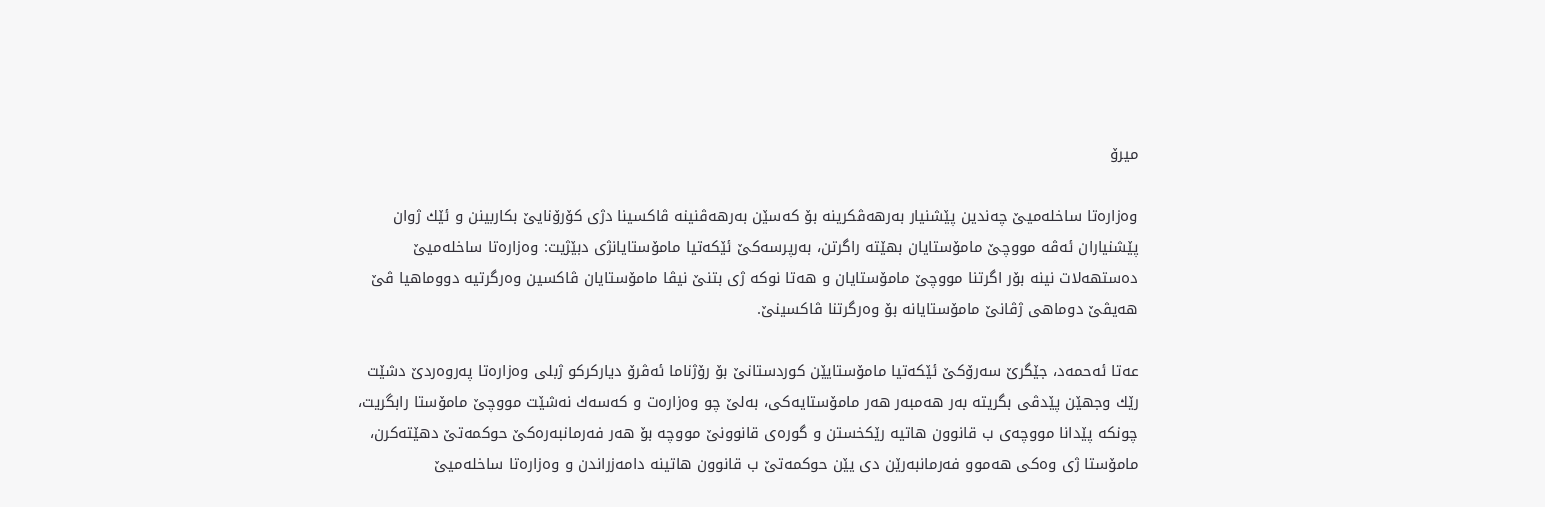میرۆ

وه‌زاره‌تا ساخله‌میێ چه‌ندین پێشنیار به‌رهه‌ڤكرینه‌ بۆ كه‌سێن به‌رهه‌ڤنینه‌ ڤاكسینا دژی كۆرۆنایێ بكاربینن و ئێك ژوان پێشنیاران ئه‌ڤه‌ مووچێ مامۆستایان بهێته‌ راگرتن، به‌رپرسه‌كێ ئێكه‌تیا مامۆستایانژی دبێژیت: وه‌زاره‌تا ساخله‌میێ‌ ده‌ستهه‌لات نینه‌ بۆر اگرتنا مووچێ مامۆستایان و هه‌تا نوكه‌ ژی بتنێ نیڤا مامۆستایان ڤاكسین وه‌رگرتیه‌ دووماهیا ڤێ هه‌یڤێ دوماهی ژڤانێ مامۆستایانه‌ بۆ وه‌رگرتنا ڤاكسینێ.

عه‌تا ئه‌حمه‌د، جێگرێ سه‌رۆكێ ئێكه‌تیا مامۆستایێن كوردستانێ بۆ رۆژناما ئه‌ڤرۆ دیاركركو ژبلی وه‌زاره‌تا په‌روه‌ردێ‌ دشێت رێك وجهێن پێدڤی بگریته‌ به‌ر هه‌مبه‌ر هه‌ر مامۆستایه‌كی، به‌لێ چو وه‌زاره‌ت و كه‌سه‌ك نه‌شێت مووچێ مامۆستا رابگریت، چونكه‌ پێدانا مووچه‌ی ب قانوون هاتیه‌ رێكخستن و گوره‌ی قانوونێ مووچه‌ بۆ هه‌ر فه‌رمانبه‌ره‌كێ حوكمه‌تێ دهێته‌كرن، مامۆستا ژی وه‌كی هه‌موو فه‌رمانبه‌رێن دی یێن حوكمه‌تێ ب قانوون هاتینه‌ دامه‌زراندن و وه‌زاره‌تا ساخله‌میێ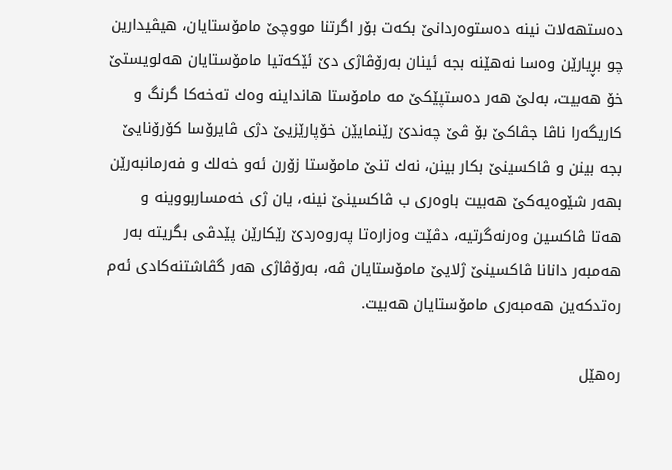ده‌ستهه‌لات نینه‌ ده‌ستوه‌ردانێ بكه‌ت بۆر اگرتنا مووچێ مامۆستایان، هیڤیدارین چو بڕیارێن وه‌سا نه‌هێنه‌ بجه ئینان به‌رۆڤاژی دێ ئێكه‌تیا مامۆستایان هه‌لویستێ خۆ هه‌بیت، به‌لێ هه‌ر ده‌ستپێكێ مه‌ مامۆستا هانداینه‌ وه‌ك ته‌خه‌كا گرنگ و كاریگه‌را ناڤا جڤاكێ بۆ ڤێ چه‌ندێ رێنمایێن خۆپارێزیێ دژی ڤایرۆسا كۆرۆنایێ بجه بینن و ڤاكسینێ بكار بینن، نه‌ك تنێ مامۆستا زۆرن ئه‌و خه‌لك و فه‌رمانبه‌رێن بهه‌ر شێوه‌یه‌كێ هه‌بیت باوه‌ری ب ڤاكسینێ نینه‌، یان ژی خه‌مساربووینه‌ و هه‌تا ڤاكسین وه‌رنه‌گرتیه‌، دڤێت وه‌زاره‌تا په‌روه‌ردێ رێكارێن پێدڤی بگریته‌ به‌ر هه‌مبه‌ر دانانا ڤاكسینێ ژلایێ مامۆستایان ڤه‌، به‌رۆڤاژی هه‌ر گڤاشتنه‌كادی ئه‌م ره‌تدكه‌ین هه‌مبه‌ری مامۆستایان هه‌بیت.

ره‌هێل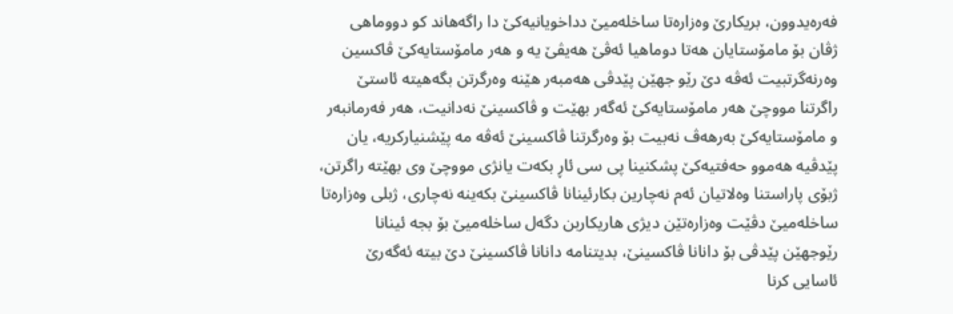فه‌ره‌یدوون، بریكارێ وه‌زاره‌تا ساخله‌میێ دداخویانیه‌كێ دا راگه‌هاند كو دووماهی ژڤان بۆ مامۆستایان هه‌تا دوماهیا ئه‌ڤێ هه‌یڤێ یه‌ و هه‌ر مامۆستایه‌كێ ڤاكسین وه‌رنه‌گرتبیت ئه‌ڤه‌ دێ رێو جهێن پێدڤی هه‌مبه‌ر هێنه‌ وه‌رگرتن بگه‌هیته‌ ئاستێ راگرتنا مووچێ هه‌ر مامۆستایه‌كێ ئه‌گه‌ر بهێت و ڤاكسینێ نه‌دانیت، هه‌ر فه‌رمانبه‌ر و مامۆستایه‌كێ به‌رهه‌ڤ نه‌بیت بۆ وه‌رگرتنا ڤاكسینێ ئه‌ڤه‌ مه‌ پێشنیاركریه‌، یان پێدڤیه‌ هه‌موو حه‌فتیه‌كێ پشكنینا پی سی ئاڕ بكه‌ت یانژی مووچێ وی بهێته‌ راگرتن، ژبۆی پاراستنا وه‌لاتیان ئه‌م نه‌چارین بكارئینانا ڤاكسینێ بكه‌ینه‌ نه‌چاری، ژبلی وه‌زاره‌تا ساخله‌میێ دڤێت وه‌زاره‌تێن دیژی هاریكاربن دگه‌ل ساخله‌میێ بۆ بجه ئینانا رێوجهێن پێدڤی بۆ دانانا ڤاكسینێ، بدیتنامه‌ دانانا ڤاكسینێ دێ بیته‌ ئه‌گه‌رێ ئاسایی كرنا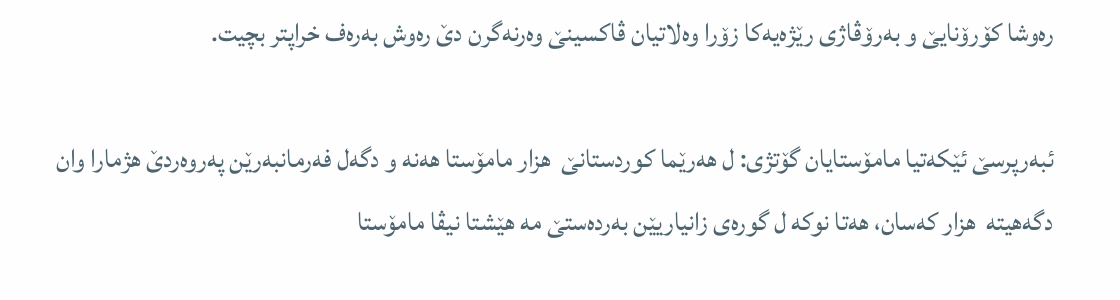ره‌وشا كۆرۆنایێ و به‌رۆڤاژی رێژه‌یه‌كا زۆرا وه‌لاتیان ڤاكسینێ وه‌رنه‌گرن دێ ره‌وش به‌ره‌ف خراپتر بچیت.

ئبه‌رپرسێ ئێكه‌تیا مامۆستایان گۆتژی: ل هه‌رێما كوردستانێ  هزار مامۆستا هه‌نه‌ و دگه‌ل فه‌رمانبه‌رێن په‌روه‌ردێ هژمارا وان دگه‌هیته‌  هزار كه‌سان، هه‌تا نوكه‌ ل گوره‌ی زانیاریێن به‌رده‌ستێ مه‌ هێشتا نیڤا مامۆستا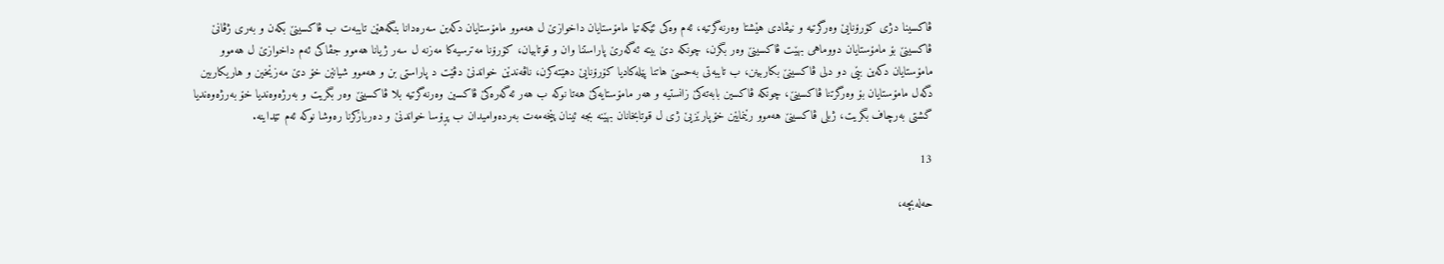ڤاكسینا دژی كۆرۆنایێ وه‌رگرتیه‌ و نیڤادی هێشتا وه‌رنه‌گرتیه‌، ئه‌م وه‌كی ئێكه‌تیا مامۆستایان داخوازێ ل هه‌موو مامۆستایان دكه‌ین سه‌ره‌دانا بنگه‌هێن تایبه‌ت ب ڤاكسینێ بكه‌ن و به‌ری ژڤانێ ڤاكسینێ بۆ مامۆستایان دووماهی بهێت ڤاكسینێ وه‌ر بگرن، چونكه‌ دێ بیته‌ ئه‌گه‌رێ پاراستنا وان و قوتابیان، كۆرۆنا مه‌ترسیه‌كا مه‌زنه‌ ل سه‌ر ژیانا هه‌موو جڤاكی ئه‌م داخوازێ ل هه‌موو مامۆستایان دكه‌ین بێی دو دلی ڤاكسینێ بكاربینن، ب تایبه‌تی به‌حسێ هاتنا پێله‌كادیا كۆرۆنایێ دهێته‌كرن، ناڤه‌ندێن خواندنێ دڤێت د پاراستی بن و هه‌موو شیانێن خۆ دێ مه‌زێخین و هاریكاربین دگه‌ل مامۆستایان بۆ وه‌رگرتنا ڤاكسینێ، چونكه‌ ڤاكسین بابه‌ته‌كێ زانستیه‌ و هه‌ر مامۆستایه‌كێ هه‌تا نوكه‌ ب هه‌ر ئه‌گه‌ره‌كێ ڤاكسین وه‌رنه‌گرتیه‌ بلا ڤاكسینێ وه‌ر بگریت و به‌رژه‌وه‌ندیا خۆ به‌رژه‌وه‌ندیا گشتی به‌رچاف بگریت، ژبلی ڤاكسینێ هه‌موو رێنمایێن خۆپارێزیێ ژی ل قوتابخانان بهێنه‌ بجه ئینان پێخه‌مه‌ت به‌رده‌وامیدان ب پڕۆسا خواندنێ و ده‌ربازكرنا ره‌وشا نوكه‌ ئه‌م تێداینه‌.

13

حه‌له‌بچه‌،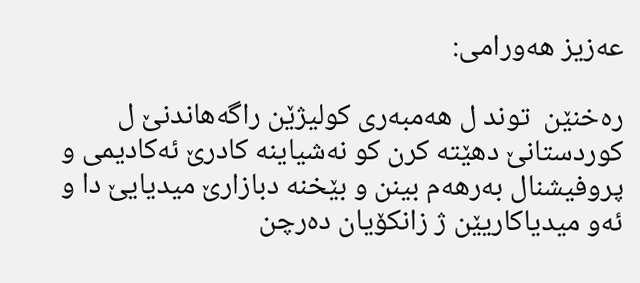عه‌زیز هه‌ورامی:

ره‌خنێن  توند ل هه‌مبه‌ری كولیژێن راگه‌هاندنێ‌ ل كوردستانێ‌ دهێته‌ كرن كو نه‌شیاینه‌ كادرێ‌ ئه‌كادیمی و پروفیشنال به‌رهه‌م بینن و بێخنه‌ دبازارێ‌ میدیایێ‌ دا و ئه‌و میدیاكاریێن ژ زانكۆیان ده‌رچن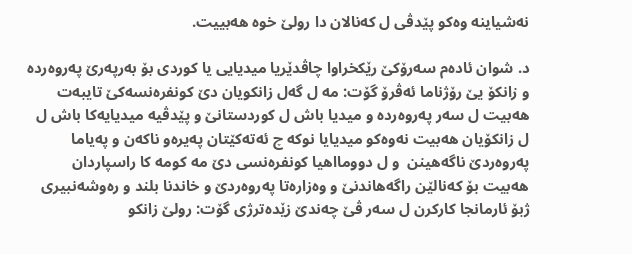نه‌شیاینه‌ وه‌كو پێدڤی ل كه‌نالان دا رولێ‌ خوه‌ هه‌بییت.

د. شوان ئاده‌م سه‌رۆكێ‌ رێكخراوا چاڤدێریا میدیایی یا كوردی بۆ به‌رپه‌رێ‌ په‌روه‌رده‌ و زانكۆ یێ‌ رۆژناما ئه‌ڤرۆ گۆت: مه‌ ل گه‌ل زانكویان دێ‌ كونفره‌نسه‌كێ‌ تایبه‌ت هه‌بیت ل سه‌ر په‌روه‌رده‌ و میدیا باش ل كوردستانێ‌ و پێدڤیه‌ میدیایه‌كا باش ل ل زانكۆیان هه‌بیت نه‌وه‌كو میدیایا نوكه‌ چ ئه‌ته‌كێتان په‌یره‌و ناكه‌ن و په‌یاما په‌روه‌ردێ‌ ناگه‌هینن  و ل دوومااهیا كونفره‌نسی دێ‌ مه‌ كومه‌ كا راسپاردان هه‌بیت بۆ كه‌نالێن راگه‌هاندنێ‌ و وه‌زاره‌تا په‌روه‌ردێ‌ و خاندنا بلند و ره‌وشه‌نبیری ژبۆ ئارمانجا كاركرن ل سه‌ر ڤێ‌ چه‌ندێ‌ زێده‌ترژی گۆت: رولێ‌ زانكو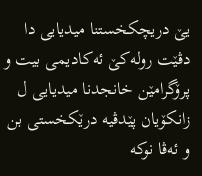یێ‌ دریچكخستنا میدیایی دا دڤێت روله‌كێ‌ ئه‌كادیمی بیت و پرۆگرامێن خانجدنا میدیایی ل زانكۆیان پێدڤیه‌ درێكخستی بن و ئه‌ڤا نوكه‌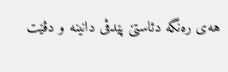هه‌ی ره‌نگه‌ دئاستێ‌ پێدڤی دانینه‌ و دڤێت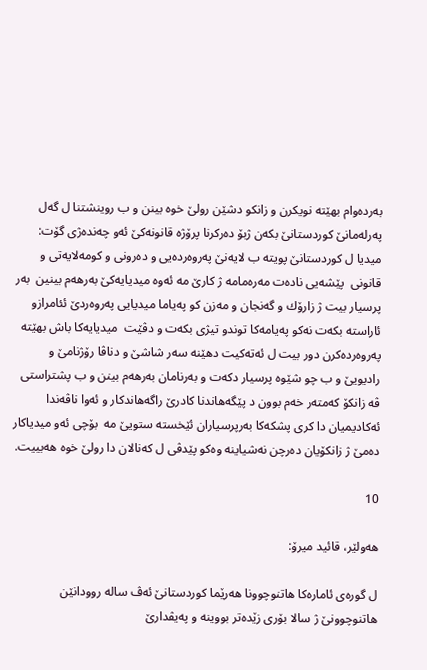به‌رده‌وام بهێته‌ نویكرن و زانكو دشێن رولێ‌ خوه‌ بینن و ب روینشتنا ل گه‌ل په‌رله‌مانێ‌ كوردستانێ‌ بكه‌ن ژبۆ ده‌ركرنا پرۆژه‌ قانونه‌كێ‌ ئه‌و چه‌نده‌ژی گۆت: میدیا ل كوردستانێ‌ پویته‌ ب لایه‌نێ‌ په‌روه‌رده‌یی و ده‌رونی و كومه‌لایه‌تی و قانونی  پێشه‌یی ناده‌ت مه‌ره‌مامه‌ ژ كارێ‌ مه‌ ئه‌وه‌ میدیایه‌كێ‌ به‌رهه‌م بینین  به‌ر پرسیار بیت ژ زارۆك و گه‌نجان و مه‌زن كو په‌یاما میدیایی په‌روه‌ردێ‌ ئئامرازو ئاراسته‌ بكه‌ت نه‌كو په‌یامه‌كا توندو تیژی بكه‌ت و دڤێت  میدیایه‌كا باش بهێته‌ په‌روه‌رده‌كرن دور بیت ل ئه‌ته‌كیت دهێنه‌ سه‌ر شاشێ‌ و دناڤا رۆژنامێ‌ و رادیویێ‌ و ب چو شێوه‌ پرسیار دكه‌ت و به‌رنامان به‌رهه‌م بینن و ب پشتراستی ڤه‌ زانكۆ كه‌مته‌ر خه‌م بوون د پێگه‌هاندنا كادرێ‌ راگه‌هاندكار و ئه‌وا ناڤه‌ندا ئه‌كادیمیان دا كری پشكه‌كا به‌رپرسیاران ئێخسته‌ ستویێ‌ مه‌  بۆچی ئه‌و میدیاكار ده‌مێ‌ ژ زانكۆیان ده‌رچن نه‌شیاینه‌ وه‌كو پێدڤی ل كه‌نالان دا رولێ‌ خوه‌ هه‌بییت.

10

هه‌ولێر، قائید میرۆ:

ل گوره‌ی ئاماره‌كا هاتنوچوونا هه‌رێما كوردستانێ ئه‌ڤ ساله‌ روودانێن هاتنوچوونێ ژ سالا بۆری زێده‌تر بووینه‌ و په‌یڤدارێ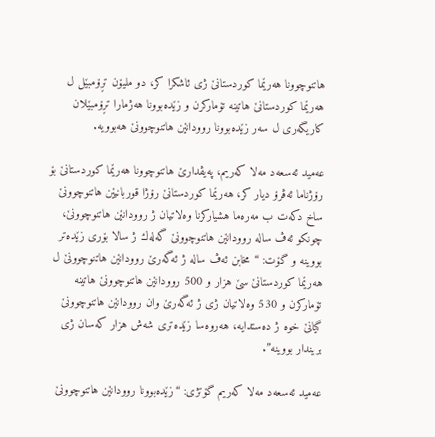هاتنوچوونا هه‌رێما كوردستانێ ژی ئاشكرا كر، دو ملیۆن تڕۆمبێل ل هه‌رێما كوردستانێ هاتینه‌ تۆماركرن و زێده‌بوونا هه‌ژمارا تڕۆمبێلان كاریگه‌ری ل سه‌ر زێده‌بوونا روودانێن هاتنوچوونێ هه‌بوویه‌.

عه‌مید ئه‌سعه‌د مه‌لا كه‌ریم، په‌یڤدارێ هاتنوچوونا هه‌رێما كوردستانێ بۆ رۆژناما ئه‌ڤرۆ دیار كر، هه‌رێما كوردستانێ رۆژا قوربانیێن هاتنوچوونێ ساخ دكه‌ت ب مه‌ره‌ما هشیاركرنا وه‌لاتیان ژ روودانێن هاتنوچوونێ، چونكو ئه‌ڤ ساله‌ روودانێن هاتنوچوونێ گه‌له‌ك ژ سالا بۆری زێده‌تر بووینه‌ و گۆت: “مخابن ئه‌ڤ ساله‌ ژ ئه‌گه‌رێ روودانێن هاتنوچوونێ ل هه‌رێما كوردستانێ سێ هزار و 500 روودانێن هاتنوچوونێ هاتینه‌ تۆماركرن و 530 وه‌لاتیان ژی ژ ئه‌گه‌رێ وان روودانێن هاتنوچوونێ گیانێ خوه‌ ژ ده‌ستدایه‌، هه‌روه‌سا زێده‌تری شه‌ش هزار كه‌سان ژی بریندار بووینه‌”.

عه‌مید ئه‌سعه‌د مه‌لا كه‌ریم گۆتژی: “زێده‌بوونا روودانێن هاتنوچوونێ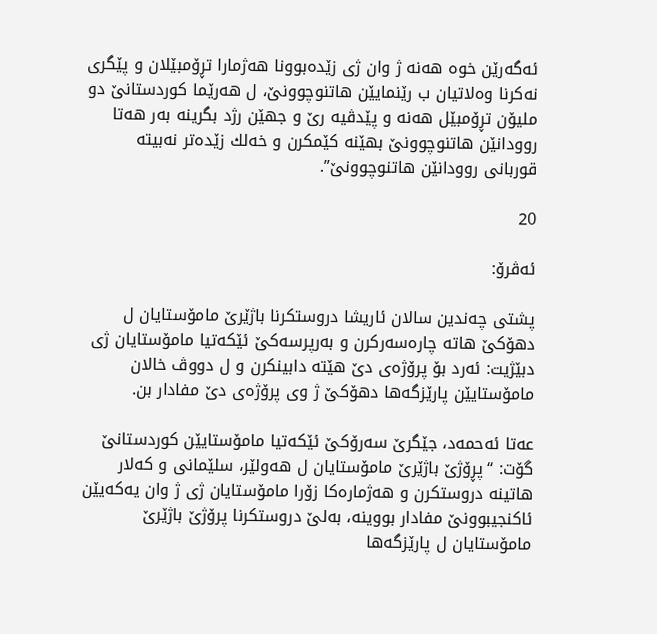ئه‌گه‌رێن خوه‌ هه‌نه‌ ژ وان ژی زێده‌بوونا هه‌ژمارا تڕۆمبێلان و پێگری نه‌كرنا وه‌لاتیان ب رێنمایێن هاتنوچوونێ، ل هه‌رێما كوردستانێ دو ملیۆن تڕۆمبێل هه‌نه‌ و پێدڤیه‌ رێ و جهێن رژد بگرینه‌ به‌ر هه‌تا روودانێن هاتنوچوونێ بهێنه‌ كێمكرن و خه‌لك زێده‌تر نه‌بیته‌ قوربانی روودانێن هاتنوچوونێ‌”.

20

ئه‌ڤرۆ:

پشتی چه‌ندین سالان ئاریشا دروستكرنا باژێرێ‌ مامۆستایان ل دهۆكێ‌ هاته‌ چاره‌سه‌ركرن و به‌رپرسه‌كێ ئێكه‌تیا مامۆستایان ژی دبێژیت: ئه‌رد بۆ پرۆژه‌ی دێ‌ هێته‌ دابینكرن و ل دووڤ خالان مامۆستایێن پارێزگه‌ها دهۆكێ‌ ژ وی پرۆژه‌ی دێ‌ مفادار بن.

عه‌تا ئه‌حمه‌د، جێگرێ سه‌رۆكێ ئێكه‌تیا مامۆستایێن كوردستانێ‌ گۆت: “پڕۆژێ باژێرێ‌ مامۆستایان ل هه‌ولێر، سلێمانی و كه‌لار هاتینه‌ دروستكرن و هه‌ژماره‌كا زۆرا مامۆستایان ژی ژ وان یه‌كه‌یێن ئاكنجیبوونێ‌ مفادار بووینه‌، به‌لێ‌ دروستكرنا پرۆژێ‌ باژێرێ‌ مامۆستایان ل پارێزگه‌ها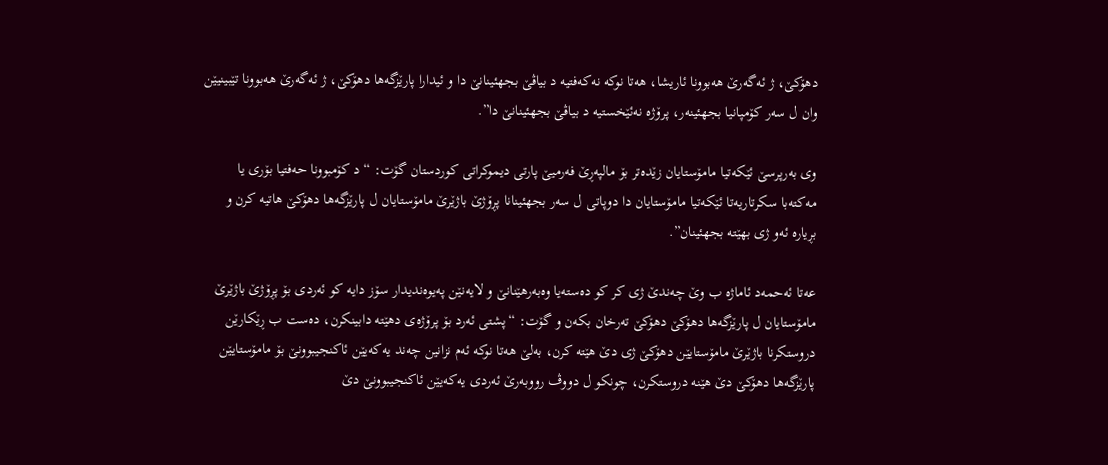دهۆكێ‌، ژ ئه‌گه‌رێ‌ هه‌بوونا ئاریشا، هه‌تا نوكه‌ نه‌كه‌فتیه‌ د بیاڤێ‌ بجهئینانێ‌ دا و ئیدارا پارێزگه‌ها دهۆكێ‌، ژ ئه‌گه‌رێ‌ هه‌بوونا تێبینیێن وان ل سه‌ر كۆمپانیا بجهئینه‌ر، پرۆژه‌ نه‌ئێخستیه‌ د بیاڤێ‌ بجهئینانێ‌ دا”.

وی به‌رپرسێ‌ ئێكه‌تیا مامۆستایان زێده‌تر بۆ مالپه‌ڕێ فه‌رمیێ پارتی دیموكراتی كوردستان گۆت: “د كۆمبوونا حه‌فتیا بۆری یا مه‌كته‌با سكرتاریه‌تا ئێكه‌تیا مامۆستایان دا دوپاتی ل سه‌ر بجهئینانا پڕۆژێ باژێرێ‌ مامۆستایان ل پارێزگه‌ها دهۆكێ‌ هاتیه‌ كرن و بڕیاره‌ ئه‌و ژی بهێته‌ بجهئینان”.

عه‌تا ئه‌حمه‌د ئاماژه‌ ب وێ‌ چه‌ندێ‌ ژی كر كو ده‌سته‌یا وه‌به‌رهێنانێ‌ و لایه‌نێن په‌یوه‌ندیدار سۆز دایه‌ كو ئه‌ردی بۆ پڕۆژێ باژێرێ‌ مامۆستایان ل پارێزگه‌ها دهۆكێ‌ دهۆكێ‌ ته‌رخان بكه‌ن و گۆت: “پشتی ئه‌رد بۆ پرۆژه‌ی دهێته‌ دابینكرن، ده‌ست ب ڕێكارێن دروستكرنا باژێرێ‌ مامۆستایێن دهۆكێ‌ ژی دێ‌ هێته‌ كرن، به‌لێ‌ هه‌تا نوكه‌ ئه‌م نزانین چه‌ند یه‌كه‌یێن ئاكنجیبوونێ‌ بۆ مامۆستایێن پارێزگه‌ها دهۆكێ‌ دێ‌ هێنه‌ دروستكرن، چونكو ل دووڤ رووبه‌رێ‌ ئه‌ردی یه‌كه‌یێن ئاكنجیبوونێ‌ دێ‌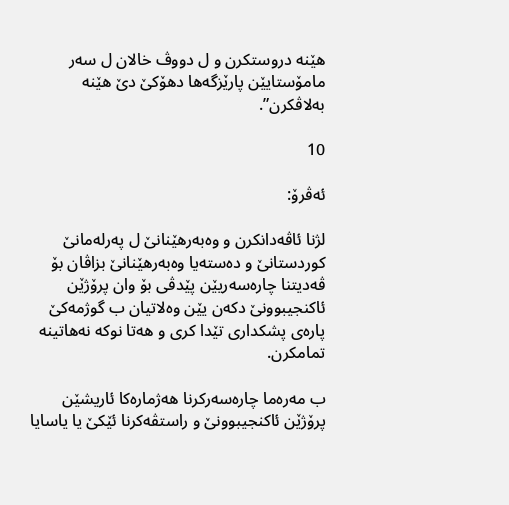هێنه‌ دروستكرن و ل دووڤ خالان ل سه‌ر مامۆستایێن پارێزگه‌ها دهۆكێ‌ دێ‌ هێنه‌ به‌لاڤكرن”.

10

ئه‌ڤرۆ:

لژنا ئاڤه‌دانكرن و وه‌به‌رهێنانێ‌ ل په‌رله‌مانێ‌ كوردستانێ‌ و ده‌سته‌یا وه‌به‌رهێنانێ‌ بزاڤان بۆ ڤه‌دیتنا چاره‌سه‌ریێن پێدڤی بۆ وان پرۆژێن ئاكنجیبوونێ‌ دكه‌ن یێن وه‌لاتیان ب گوژمه‌كێ‌ پاره‌ی پشكداری تێدا كری و هه‌تا نوكه‌ نه‌هاتینه‌ تمامكرن.

ب مه‌ره‌ما چاره‌سه‌ركرنا هه‌ژماره‌كا ئاریشێن پرۆژێن ئاكنجیبوونێ‌ و راستڤه‌كرنا ئێكێ‌ یا یاسایا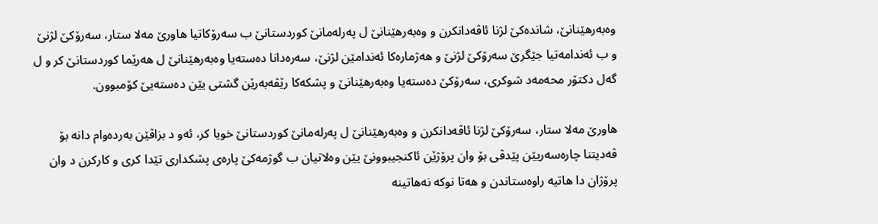وه‌به‌رهێنانێ‌، شانده‌كێ‌ لژنا ئاڤه‌دانكرن و وه‌به‌رهێنانێ‌ ل په‌رله‌مانێ‌ كوردستانێ‌ ب سه‌رۆكاتیا هاورێ‌ مه‌لا ستار، سه‌رۆكێ‌ لژنێ‌ و ب ئه‌ندامه‌تیا جێگرێ‌ سه‌رۆكێ‌ لژنێ‌ و هه‌ژماره‌كا ئه‌ندامێن لژنێ‌، سه‌ره‌دانا ده‌سته‌یا وه‌به‌رهێنانێ‌ ل هه‌رێما كوردستانێ‌ كر و ل گه‌ل دكتۆر محه‌مه‌د شوكری، سه‌رۆكێ‌ ده‌سته‌یا وه‌به‌رهێنانێ‌ و پشكه‌كا رێڤه‌به‌رێن گشتی یێن ده‌سته‌یێ‌ كۆمبوون.

هاورێ‌ مه‌لا ستار، سه‌رۆكێ‌ لژنا ئاڤه‌دانكرن و وه‌به‌رهێنانێ‌ ل په‌رله‌مانێ‌ كوردستانێ‌ خویا كر، ئه‌و د بزاڤێن به‌رده‌وام دانه‌ بۆ ڤه‌دیتنا چاره‌سه‌ریێن پێدڤی بۆ وان پرۆژێن ئاكنجیبوونێ‌ یێن وه‌لاتیان ب گوژمه‌كێ‌ پاره‌ی پشكداری تێدا كری و كاركرن د وان پرۆژان دا هاتیه‌ راوه‌ستاندن و هه‌تا نوكه‌ نه‌هاتینه‌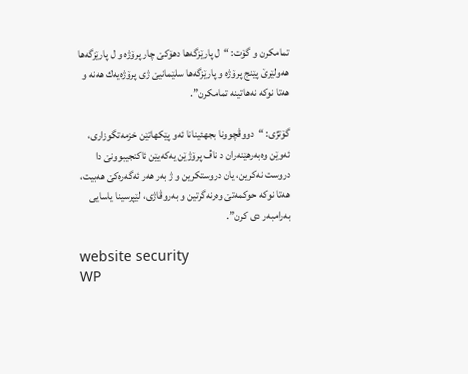تمامكرن و گۆت: “ل پارێزگه‌ها دهۆكێ‌ چار پرۆژه‌ و ل پارێزگه‌ها هه‌ولێرێ‌ پێنج پرۆژه‌ و پارێزگه‌ها سلێمانیێ‌ ژی پرۆژه‌یه‌ك هه‌نه‌ و هه‌تا نوكه‌ نه‌هاتینه‌ تمامكرن”.

گۆتژی: “دووڤچوونا بجهئینانا ئه‌و پێكهاتێن خزمه‌تگوزاری، ئه‌وێن وه‌به‌رهێنه‌ران د ناڤ پرۆژێن یه‌كه‌یێن ئاكنجیبوونێ‌ دا دروست نه‌كرین، یان دروستكرین و ژ به‌ر هه‌ر ئه‌گه‌ره‌كێ‌ هه‌بیت، هه‌تا نوكه‌ حوكمه‌تێ‌ وه‌رنه‌گرتین و به‌روڤاژی، لێپرسینا یاسایی به‌رامبه‌ر دی كرن”.

website security
WP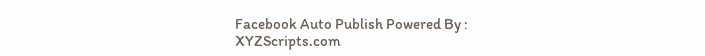Facebook Auto Publish Powered By : XYZScripts.com